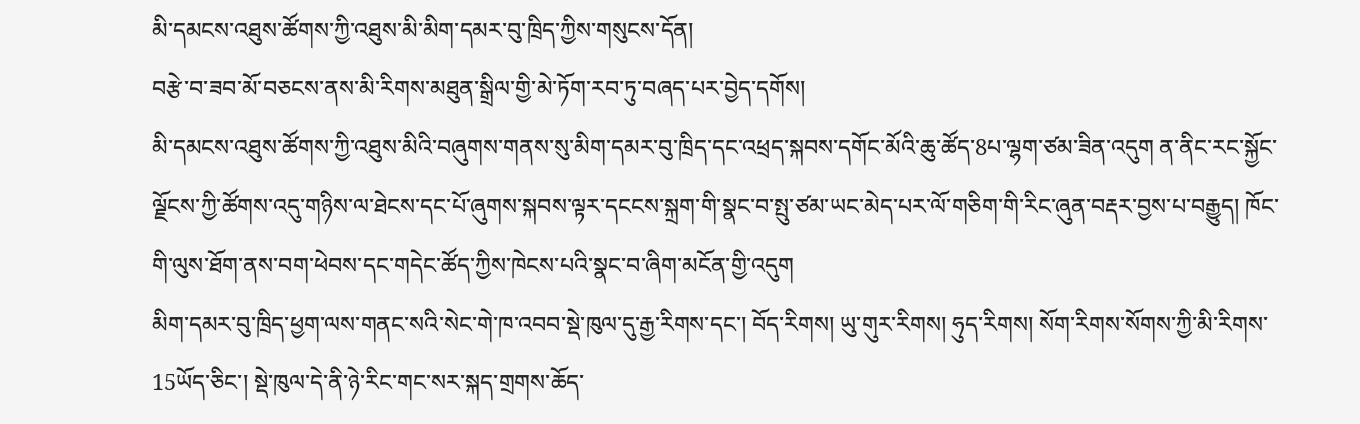མི་དམངས་འཐུས་ཚོགས་ཀྱི་འཐུས་མི་མིག་དམར་བུ་ཁྲིད་ཀྱིས་གསུངས་དོན།
བརྩེ་བ་ཟབ་མོ་བཅངས་ནས་མི་རིགས་མཐུན་སྒྲིལ་གྱི་མེ་ཏོག་རབ་ཏུ་བཞད་པར་བྱེད་དགོས།
མི་དམངས་འཐུས་ཚོགས་ཀྱི་འཐུས་མིའི་བཞུགས་གནས་སུ་མིག་དམར་བུ་ཁྲིད་དང་འཕྲད་སྐབས་དགོང་མོའི་ཆུ་ཚོད་8པ་ལྷག་ཙམ་ཟིན་འདུག ན་ནིང་རང་སྐྱོང་ལྗོངས་ཀྱི་ཚོགས་འདུ་གཉིས་ལ་ཐེངས་དང་པོ་ཞུགས་སྐབས་ལྟར་དངངས་སྐྲག་གི་སྣང་བ་སྤུ་ཙམ་ཡང་མེད་པར་ལོ་གཅིག་གི་རིང་ཞུན་བརྡར་བྱས་པ་བརྒྱུད། ཁོང་གི་ལུས་ཐོག་ནས་བག་ཕེབས་དང་གདེང་ཚོད་ཀྱིས་ཁེངས་པའི་སྣང་བ་ཞིག་མངོན་གྱི་འདུག
མིག་དམར་བུ་ཁྲིད་ཕྱག་ལས་གནང་སའི་སེང་གེ་ཁ་འབབ་སྡེ་ཁུལ་དུ་རྒྱ་རིགས་དང་། བོད་རིགས། ཡུ་གུར་རིགས། ཧུད་རིགས། སོག་རིགས་སོགས་ཀྱི་མི་རིགས་15ཡོད་ཅིང་། སྡེ་ཁུལ་དེ་ནི་ཉེ་རིང་གང་སར་སྐད་གྲགས་ཆོད་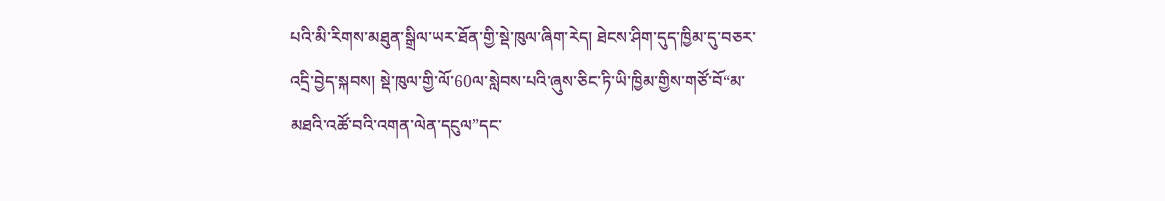པའི་མི་རིགས་མཐུན་སྒྲིལ་ཡར་ཐོན་གྱི་སྡེ་ཁུལ་ཞིག་རེད། ཐེངས་ཤིག་དུད་ཁྱིམ་དུ་བཅར་འདྲི་བྱེད་སྐབས། སྡེ་ཁུལ་གྱི་ལོ་60ལ་སླེབས་པའི་ཞུས་ཅིང་ཏི་ཡི་ཁྱིམ་གྱིས་གཙོ་བོ“མ་མཐའི་འཚོ་བའི་འགན་ལེན་དངུལ”དང་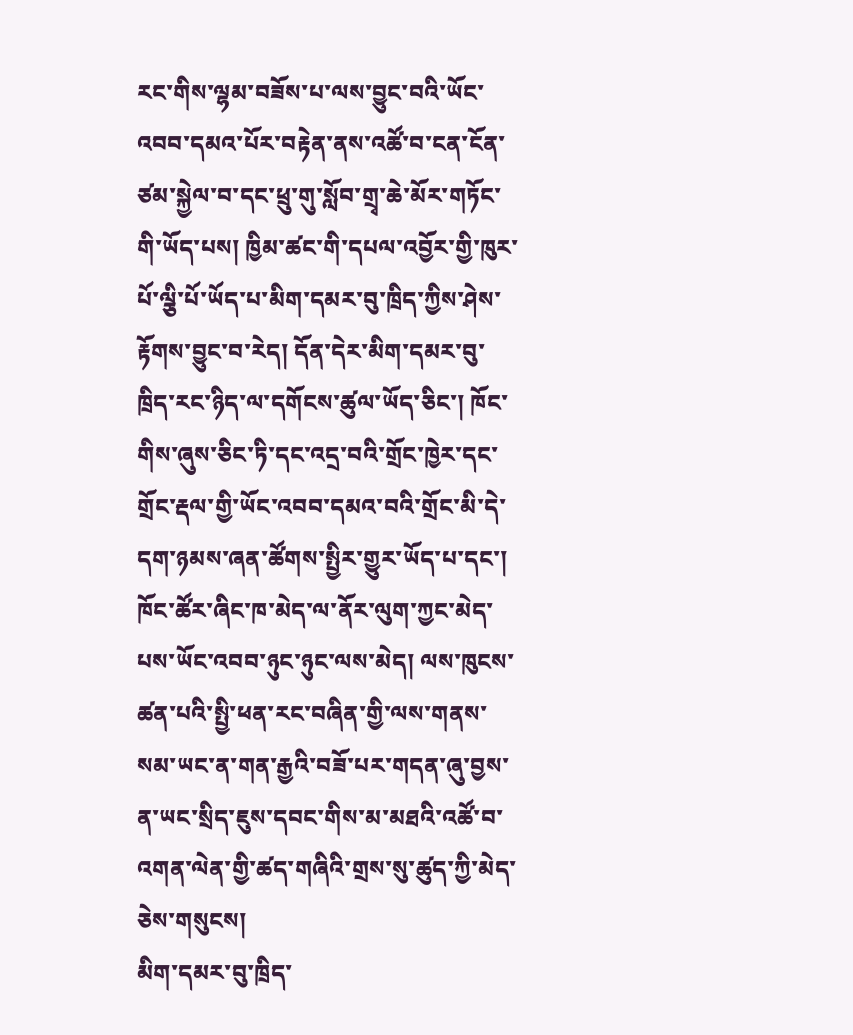རང་གིས་ལྷམ་བཟོས་པ་ལས་བྱུང་བའི་ཡོང་འབབ་དམའ་པོར་བརྟེན་ནས་འཚོ་བ་ངན་ངོན་ཙམ་སྐྱེལ་བ་དང་ཕྲུ་གུ་སློབ་གྲྭ་ཆེ་མོར་གཏོང་གི་ཡོད་པས། ཁྱིམ་ཚང་གི་དཔལ་འབྱོར་གྱི་ཁུར་པོ་ལྕི་པོ་ཡོད་པ་མིག་དམར་བུ་ཁྲིད་ཀྱིས་ཤེས་རྟོགས་བྱུང་བ་རེད། དོན་དེར་མིག་དམར་བུ་ཁྲིད་རང་ཉིད་ལ་དགོངས་ཚུལ་ཡོད་ཅིང་། ཁོང་གིས་ཞུས་ཅིང་ཏི་དང་འདྲ་བའི་གྲོང་ཁྱེར་དང་གྲོང་རྡལ་གྱི་ཡོང་འབབ་དམའ་བའི་གྲོང་མི་དེ་དག་ཉམས་ཞན་ཚོགས་སྤྱིར་གྱུར་ཡོད་པ་དང་། ཁོང་ཚོར་ཞིང་ཁ་མེད་ལ་ནོར་ལུག་ཀྱང་མེད་པས་ཡོང་འབབ་ཉུང་ཉུང་ལས་མེད། ལས་ཁུངས་ཚན་པའི་སྤྱི་ཕན་རང་བཞིན་གྱི་ལས་གནས་སམ་ཡང་ན་གན་རྒྱའི་བཟོ་པར་གདན་ཞུ་བྱས་ན་ཡང་སྲིད་ཇུས་དབང་གིས་མ་མཐའི་འཚོ་བ་འགན་ལེན་གྱི་ཚད་གཞིའི་གྲས་སུ་ཚུད་ཀྱི་མེད་ཅེས་གསུངས།
མིག་དམར་བུ་ཁྲིད་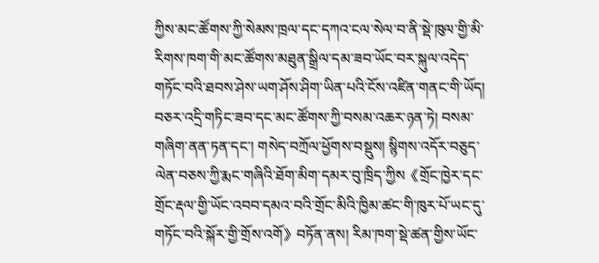ཀྱིས་མང་ཚོགས་ཀྱི་སེམས་ཁྲལ་དང་དཀའ་ངལ་སེལ་བ་ནི་སྡེ་ཁུལ་གྱི་མི་རིགས་ཁག་གི་མང་ཚོགས་མཐུན་སྒྲིལ་དམ་ཟབ་ཡོང་བར་སྐུལ་འདེད་གཏོང་བའི་ཐབས་ཤེས་ཡག་ཤོས་ཤིག་ཡིན་པའི་ངོས་འཛིན་གནང་གི་ཡོད། བཅར་འདྲི་གཏིང་ཟབ་དང་མང་ཚོགས་ཀྱི་བསམ་འཆར་ཉན་ཏེ། བསམ་གཞིག་ནན་ཏན་དང་། གསེད་བཀྲོལ་ཕྱོགས་བསྡུས། སྙིགས་འདོར་བཅུད་ལེན་བཅས་ཀྱི་རྨང་གཞིའི་ཐོག་མིག་དམར་བུ་ཁྲིད་ཀྱིས《གྲོང་ཁྱེར་དང་གྲོང་རྡལ་གྱི་ཡོང་འབབ་དམའ་བའི་གྲོང་མིའི་ཁྱིམ་ཚང་གི་ཁུར་པོ་ཡང་དུ་གཏོང་བའི་སྐོར་གྱི་གྲོས་འགོ》བཏོན་ནས། རིམ་ཁག་སྡེ་ཚན་གྱིས་ཡོང་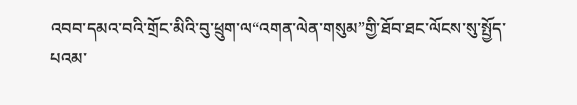འབབ་དམའ་བའི་གྲོང་མིའི་བུ་ཕྲུག་ལ“འགན་ལེན་གསུམ”གྱི་ཐོབ་ཐང་ལོངས་སུ་སྤྱོད་པའམ་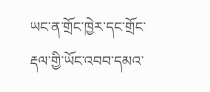ཡང་ན་གྲོང་ཁྱེར་དང་གྲོང་རྡལ་གྱི་ཡོང་འབབ་དམའ་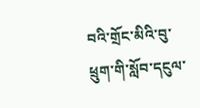བའི་གྲོང་མིའི་བུ་ཕྲུག་གི་སློབ་དངུལ་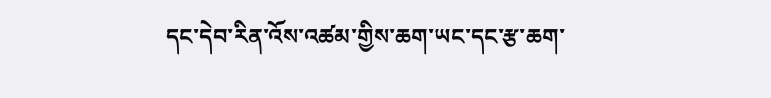དང་དེབ་རིན་འོས་འཚམ་གྱིས་ཆག་ཡང་དང་རྩ་ཆག་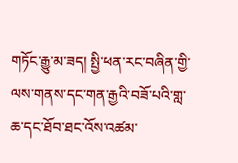གཏོང་རྒྱུ་མ་ཟད། སྤྱི་ཕན་རང་བཞིན་གྱི་ལས་གནས་དང་གན་རྒྱའི་བཟོ་པའི་གླ་ཆ་དང་ཐོབ་ཐང་འོས་འཚམ་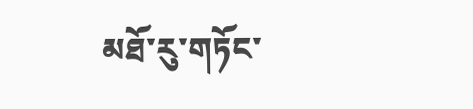མཐོ་རུ་གཏོང་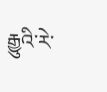རྒྱུའི་རེ་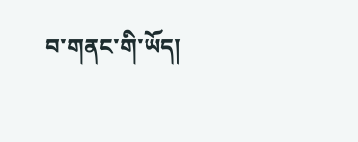བ་གནང་གི་ཡོད།